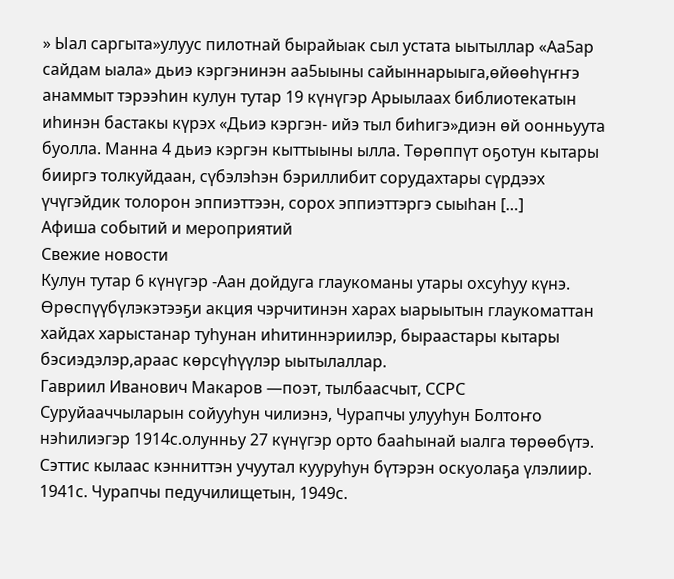» Ыал саргыта»улуус пилотнай бырайыак сыл устата ыытыллар «Аа5ар сайдам ыала» дьиэ кэргэнинэн аа5ыыны сайыннарыыга,өйөөһүҥҥэ анаммыт тэрээһин кулун тутар 19 күнүгэр Арыылаах библиотекатын иһинэн бастакы күрэх «Дьиэ кэргэн- ийэ тыл биһигэ»диэн өй оонньуута буолла. Манна 4 дьиэ кэргэн кыттыыны ылла. Төрөппүт оҕотун кытары бииргэ толкуйдаан, сүбэлэһэн бэриллибит сорудахтары сүрдээх үчүгэйдик толорон эппиэттээн, сорох эппиэттэргэ сыыһан […]
Афиша событий и мероприятий
Свежие новости
Кулун тутар 6 күнүгэр -Аан дойдуга глаукоманы утары охсуһуу күнэ. Өрөспүүбүлэкэтээҕи акция чэрчитинэн харах ыарыытын глаукоматтан хайдах харыстанар туһунан иһитиннэриилэр, быраастары кытары бэсиэдэлэр,араас көрсүһүүлэр ыытылаллар.
Гавриил Иванович Макаров —поэт, тылбаасчыт, ССРС Суруйааччыларын сойууһун чилиэнэ, Чурапчы улууһун Болтоҥо нэһилиэгэр 1914с.олунньу 27 күнүгэр орто бааһынай ыалга төрөөбүтэ. Сэттис кылаас кэнниттэн учуутал кууруһун бүтэрэн оскуолаҕа үлэлиир. 1941с. Чурапчы педучилищетын, 1949с.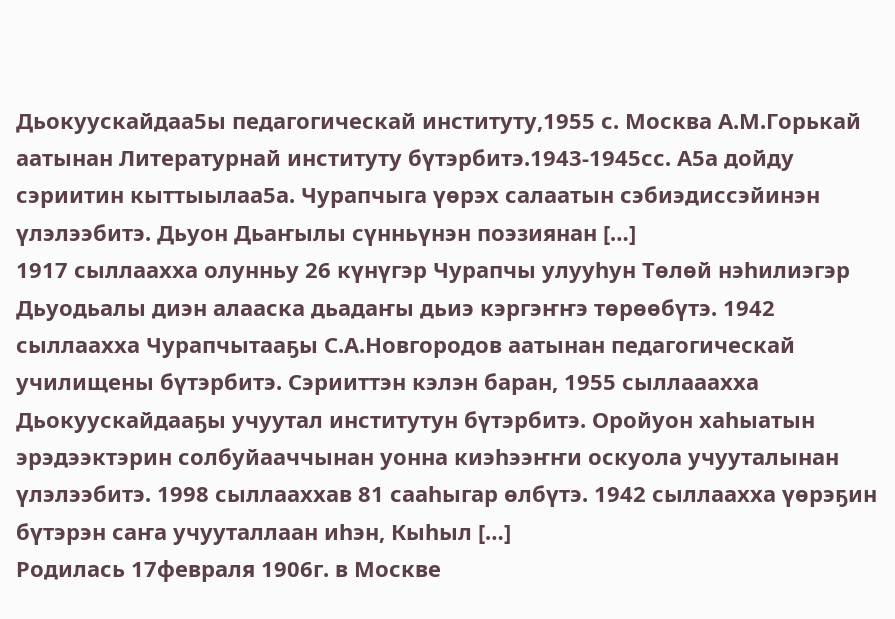Дьокуускайдаа5ы педагогическай институту,1955 с. Москва А.М.Горькай аатынан Литературнай институту бүтэрбитэ.1943-1945сс. А5а дойду сэриитин кыттыылаа5а. Чурапчыга үөрэх салаатын сэбиэдиссэйинэн үлэлээбитэ. Дьуон Дьаҥылы сүнньүнэн поэзиянан […]
1917 сыллаахха олунньу 26 күнүгэр Чурапчы улууһун Төлөй нэһилиэгэр Дьуодьалы диэн алааска дьадаҥы дьиэ кэргэҥҥэ төрөөбүтэ. 1942 сыллаахха Чурапчытааҕы С.А.Новгородов аатынан педагогическай училищены бүтэрбитэ. Сэрииттэн кэлэн баран, 1955 сыллааахха Дьокуускайдааҕы учуутал институтун бүтэрбитэ. Оройуон хаһыатын эрэдээктэрин солбуйааччынан уонна киэһээҥҥи оскуола учууталынан үлэлээбитэ. 1998 сыллааххав 81 сааһыгар өлбүтэ. 1942 сыллаахха үөрэҕин бүтэрэн саҥа учууталлаан иһэн, Кыһыл […]
Родилась 17февраля 1906г. в Москве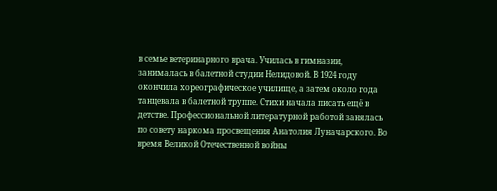в семье ветеринарного врача. Училась в гимназии, занималась в балетной студии Нелидовой. В 1924 году окончила хореографическое училище, а затем около года танцевала в балетной труппе. Стихи начала писать ещё в детстве. Профессиональной литературной работой занялась по совету наркома просвещения Анатолия Луначарского. Во время Великой Отечественной войны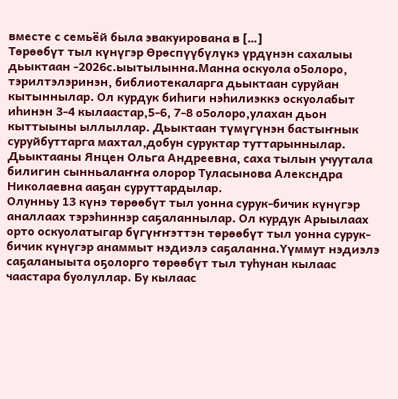вместе с семьёй была эвакуирована в […]
Төрөөбүт тыл күнүгэр Өрөспүүбүлүкэ үрдүнэн сахалыы дьыктаан -2026с.ыытылынна.Манна оскуола о5олоро, тэрилтэлэринэн, библиотекаларга дьыктаан суруйан кытыннылар. Ол курдук биһиги нэһилиэккэ оскуолабыт иһинэн 3-4 кылаастар,5-6, 7-8 о5олоро,улахан дьон кыттыыны ыллыллар. Дьыктаан түмүгүнэн бастыҥнык суруйбуттарга махтал,добун суруктар туттарыннылар. Дьыктааны Янцен Ольга Андреевна, саха тылын учуутала билигин сынньалаҥҥа олорор Туласынова Алексндра Николаевна ааҕан суруттардылар.
Олунньу 13 күнэ төрөөбүт тыл уонна сурук-бичик күнүгэр аналлаах тэрэһиннэр саҕаланнылар. Ол курдук Арыылаах орто оскуолатыгар бүгүҥҥэттэн төрөөбүт тыл уонна сурук-бичик күнүгэр анаммыт нэдиэлэ саҕаланна.Үүммут нэдиэлэ саҕаланыыта оҕолорго төрөөбүт тыл туһунан кылаас чаастара буолуллар. Бу кылаас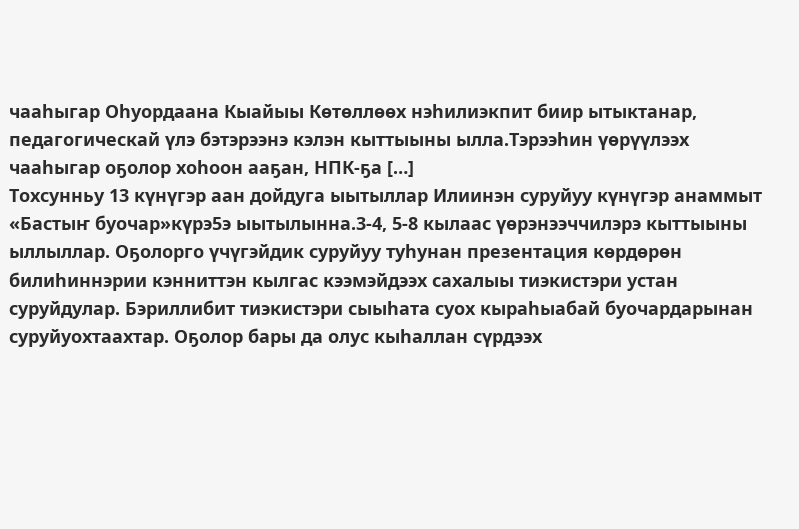чааһыгар Оһуордаана Кыайыы Көтөллөөх нэһилиэкпит биир ытыктанар, педагогическай үлэ бэтэрээнэ кэлэн кыттыыны ылла.Тэрээһин үөрүүлээх чааһыгар оҕолор хоһоон ааҕан, НПК-ҕа […]
Тохсунньу 13 күнүгэр аан дойдуга ыытыллар Илиинэн суруйуу күнүгэр анаммыт «Бастыҥ буочар»күрэ5э ыытылынна.3-4, 5-8 кылаас үөрэнээччилэрэ кыттыыны ыллыллар. Оҕолорго үчүгэйдик суруйуу туһунан презентация көрдөрөн билиһиннэрии кэнниттэн кылгас кээмэйдээх сахалыы тиэкистэри устан суруйдулар. Бэриллибит тиэкистэри сыыһата суох кыраһыабай буочардарынан суруйуохтаахтар. Оҕолор бары да олус кыһаллан сүрдээх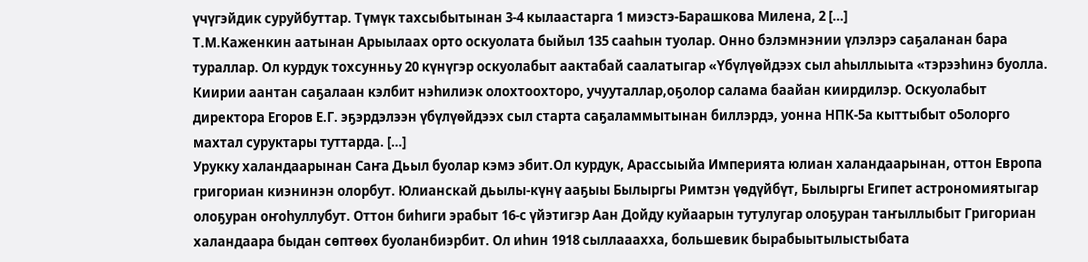үчүгэйдик суруйбуттар. Түмүк тахсыбытынан 3-4 кылаастарга 1 миэстэ-Барашкова Милена, 2 […]
Т.М.Каженкин аатынан Арыылаах орто оскуолата быйыл 135 сааһын туолар. Онно бэлэмнэнии үлэлэрэ саҕаланан бара тураллар. Ол курдук тохсунньу 20 күнүгэр оскуолабыт аактабай саалатыгар «Үбүлүөйдээх сыл аһыллыыта «тэрээһинэ буолла. Киирии аантан саҕалаан кэлбит нэһилиэк олохтоохторо, учууталлар,оҕолор салама баайан киирдилэр. Оскуолабыт директора Егоров Е.Г. эҕэрдэлээн үбүлүөйдээх сыл старта саҕаламмытынан биллэрдэ, уонна НПК-5а кыттыбыт о5олорго махтал суруктары туттарда. […]
Урукку халандаарынан Саҥа Дьыл буолар кэмэ эбит.Ол курдук, Арассыыйа Империята юлиан халандаарынан, оттон Европа григориан киэнинэн олорбут. Юлианскай дьылы-күнү ааҕыы Былыргы Римтэн үөдүйбүт, Былыргы Египет астрономиятыгар олоҕуран оҥоһуллубут. Оттон биһиги эрабыт 16-с үйэтигэр Аан Дойду куйаарын тутулугар олоҕуран таҥыллыбыт Григориан халандаара быдан сөптөөх буоланбиэрбит. Ол иһин 1918 сыллааахха, большевик бырабыытылыстыбата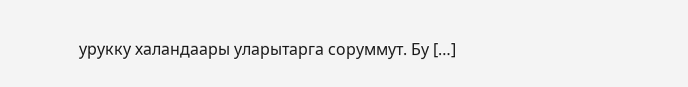урукку халандаары уларытарга соруммут. Бу […]